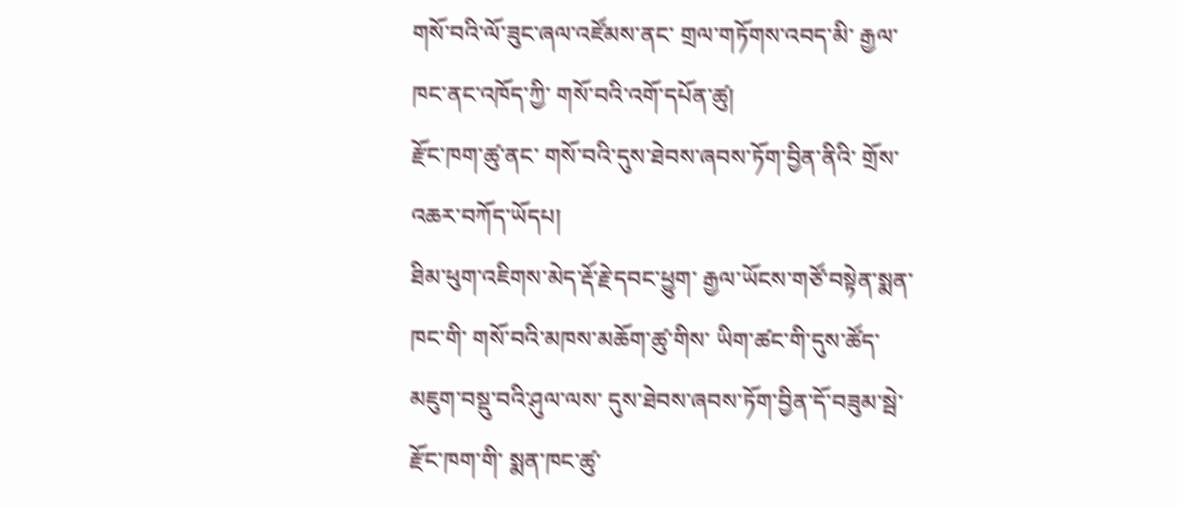གསོ་བའི་ལོ་ཟུང་ཞལ་འཛོམས་ནང་ གྲལ་གཏོགས་འབད་མི་ རྒྱལ་ཁང་ནང་འཁོད་ཀྱི་ གསོ་བའི་འགོ་དཔོན་ཚུ།
རྫོང་ཁག་ཚུ་ནང་ གསོ་བའི་དུས་ཐེབས་ཞབས་ཏོག་བྱིན་ནིའི་ གྲོས་འཆར་བཀོད་ཡོདཔ།
ཐིམ་ཕུག་འཇིགས་མེད་རྡོ་རྗེ་དབང་ཕྱུག་ རྒྱལ་ཡོངས་གཙོ་བསྟེན་སྨན་ཁང་གི་ གསོ་བའི་མཁས་མཆོག་ཚུ་གིས་ ཡིག་ཚང་གི་དུས་ཚོད་མཇུག་བསྡུ་བའི་ཤུལ་ལས་ དུས་ཐེབས་ཞབས་ཏོག་བྱིན་དོ་བཟུམ་སྦེ་ རྫོང་ཁག་གི་ སྨན་ཁང་ཚུ་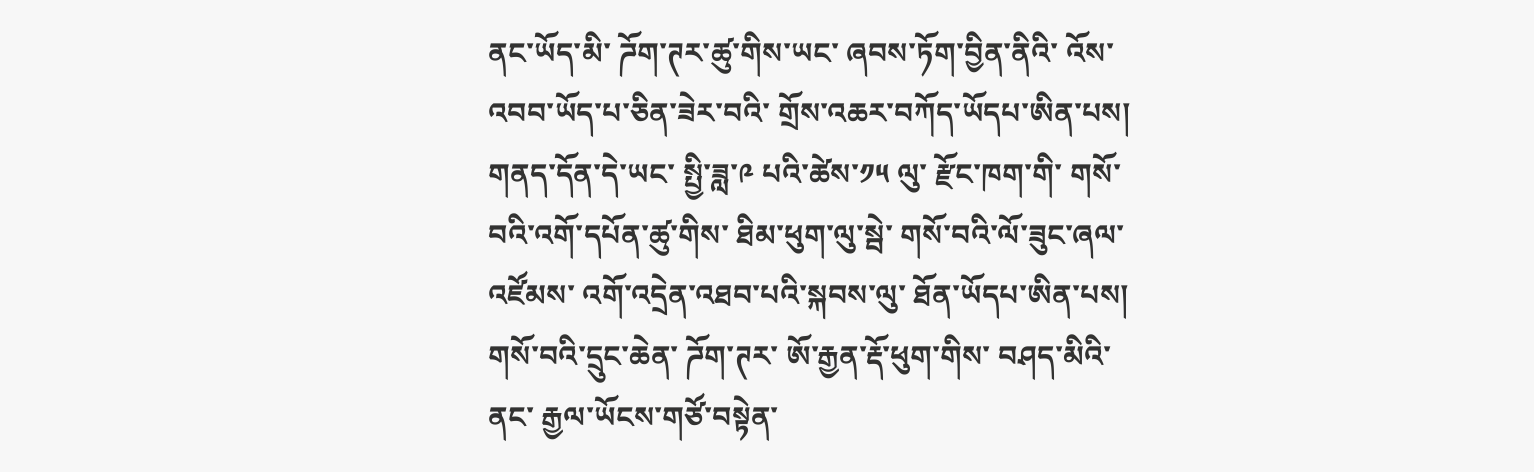ནང་ཡོད་མི་ ཌོག་ཊར་ཚུ་གིས་ཡང་ ཞབས་ཏོག་བྱིན་ནིའི་ འོས་འབབ་ཡོད་པ་ཅིན་ཟེར་བའི་ གྲོས་འཆར་བཀོད་ཡོདཔ་ཨིན་པས།
གནད་དོན་དེ་ཡང་ སྤྱི་ཟླ་༩ པའི་ཚེས་༡༥ ལུ་ རྫོང་ཁག་གི་ གསོ་བའི་འགོ་དཔོན་ཚུ་གིས་ ཐིམ་ཕུག་ལུ་སྦེ་ གསོ་བའི་ལོ་ཟུང་ཞལ་འཛོམས་ འགོ་འདྲེན་འཐབ་པའི་སྐབས་ལུ་ ཐོན་ཡོདཔ་ཨིན་པས།
གསོ་བའི་དྲུང་ཆེན་ ཌོག་ཊར་ ཨོ་རྒྱན་རྡོ་ཕུག་གིས་ བཤད་མིའི་ནང་ རྒྱལ་ཡོངས་གཙོ་བསྟེན་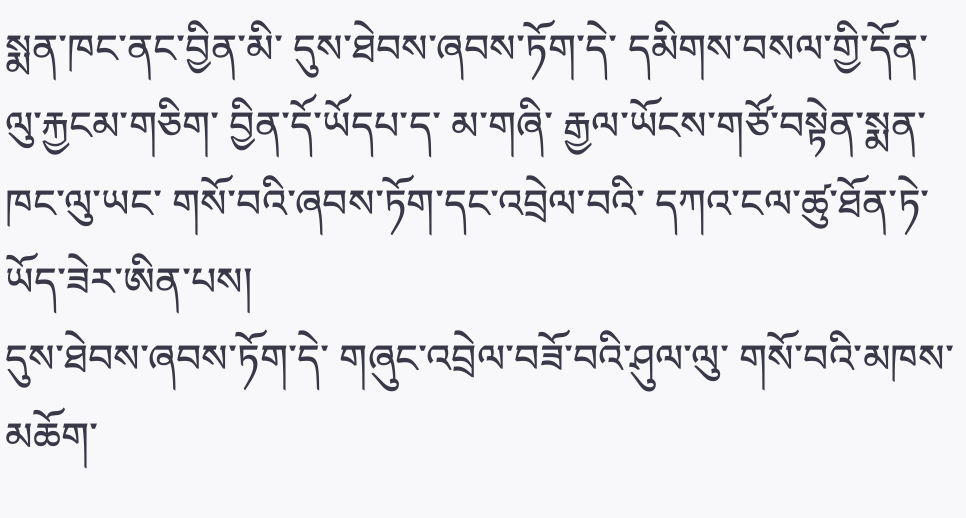སྨན་ཁང་ནང་བྱིན་མི་ དུས་ཐེབས་ཞབས་ཏོག་དེ་ དམིགས་བསལ་གྱི་དོན་ལུ་རྐྱངམ་གཅིག་ བྱིན་དོ་ཡོདཔ་ད་ མ་གཞི་ རྒྱལ་ཡོངས་གཙོ་བསྟེན་སྨན་ཁང་ལུ་ཡང་ གསོ་བའི་ཞབས་ཏོག་དང་འབྲེལ་བའི་ དཀའ་ངལ་ཚུ་ཐོན་ཏེ་ཡོད་ཟེར་ཨིན་པས།
དུས་ཐེབས་ཞབས་ཏོག་དེ་ གཞུང་འབྲེལ་བཟོ་བའི་ཤུལ་ལུ་ གསོ་བའི་མཁས་མཆོག་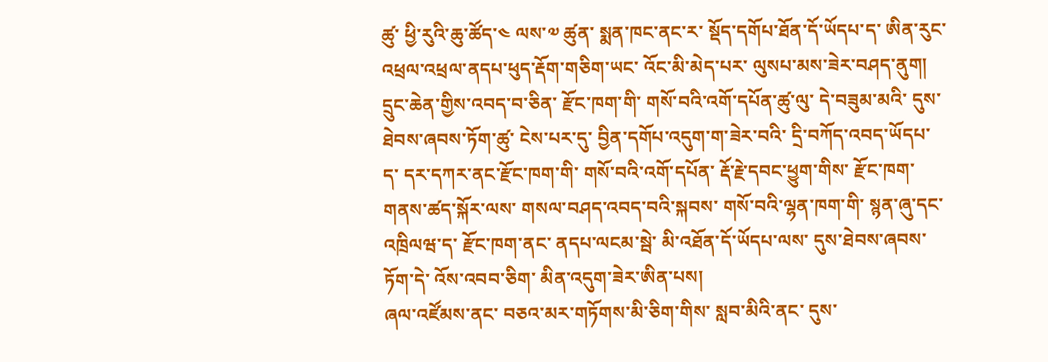ཚུ་ ཕྱི་རུའི་ཆུ་ཚོད་༤ ལས་༧ ཚུན་ སྨན་ཁང་ནང་ར་ སྡོད་དགོཔ་ཐོན་དོ་ཡོདཔ་ད་ ཨིན་རུང་ འཕྲལ་འཕྲལ་ནདཔ་ཕུད་རྡོག་གཅིག་ཡང་ འོང་མི་མེད་པར་ ལུསཔ་མས་ཟེར་བཤད་ནུག།
དྲུང་ཆེན་གྱིས་འབད་བ་ཅིན་ རྫོང་ཁག་གི་ གསོ་བའི་འགོ་དཔོན་ཚུ་ལུ་ དེ་བཟུམ་མའི་ དུས་ཐེབས་ཞབས་ཏོག་ཚུ་ ངེས་པར་དུ་ བྱིན་དགོཔ་འདུག་ག་ཟེར་བའི་ དྲི་བཀོད་འབད་ཡོདཔ་ད་ དར་དཀར་ནང་རྫོང་ཁག་གི་ གསོ་བའི་འགོ་དཔོན་ རྡོ་རྗེ་དབང་ཕྱུག་གིས་ རྫོང་ཁག་གནས་ཚད་སྐོར་ལས་ གསལ་བཤད་འབད་བའི་སྐབས་ གསོ་བའི་ལྷན་ཁག་གི་ སྙན་ཞུ་དང་འཁྲིལཝ་ད་ རྫོང་ཁག་ནང་ ནདཔ་ལངམ་སྦེ་ མི་འཐོན་དོ་ཡོདཔ་ལས་ དུས་ཐེབས་ཞབས་ཏོག་དེ་ འོས་འབབ་ཅིག་ མིན་འདུག་ཟེར་ཨིན་པས།
ཞལ་འཛོམས་ནང་ བཅའ་མར་གཏོགས་མི་ཅིག་གིས་ སླབ་མིའི་ནང་ དུས་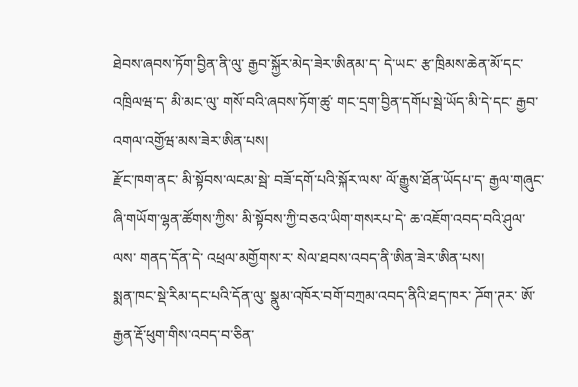ཐེབས་ཞབས་ཏོག་བྱིན་ནི་ལུ་ རྒྱབ་སྐྱོར་མེད་ཟེར་ཨིནམ་ད་ དེ་ཡང་ རྩ་ཁྲིམས་ཆེན་མོ་དང་འཁྲིལཝ་ད་ མི་མང་ལུ་ གསོ་བའི་ཞབས་ཏོག་ཚུ་ གང་དྲག་བྱིན་དགོཔ་སྦེ་ཡོད་མི་དེ་དང་ རྒྱབ་འགལ་འགྱོཝ་མས་ཟེར་ཨིན་པས།
རྫོང་ཁག་ནང་ མི་སྟོབས་ལངམ་སྦེ་ བཟོ་དགོ་པའི་སྐོར་ལས་ ལོ་རྒྱུས་ཐོན་ཡོདཔ་ད་ རྒྱལ་གཞུང་ཞི་གཡོག་ལྷན་ཚོགས་ཀྱིས་ མི་སྟོབས་ཀྱི་བཅའ་ཡིག་གསརཔ་དེ་ ཆ་འཇོག་འབད་བའི་ཤུལ་ལས་ གནད་དོན་དེ་ འཕྲལ་མགྱོགས་ར་ སེལ་ཐབས་འབད་ནི་ཨིན་ཟེར་ཨིན་པས།
སྨན་ཁང་སྡེ་རིམ་དང་པའི་དོན་ལུ་ སྣུམ་འཁོར་བགོ་བཀྲམ་འབད་ནིའི་ཐད་ཁར་ ཌོག་ཊར་ ཨོ་རྒྱན་རྡོ་ཕུག་གིས་འབད་བ་ཅིན་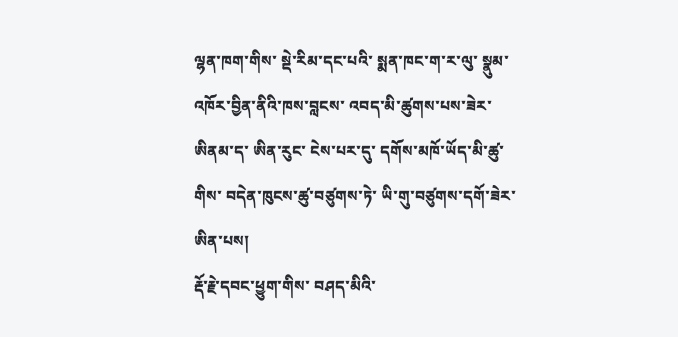ལྷན་ཁག་གིས་ སྡེ་རིམ་དང་པའི་ སྨན་ཁང་ག་ར་ལུ་ སྣུམ་འཁོར་བྱིན་ནིའི་ཁས་བླངས་ འབད་མི་ཚུགས་པས་ཟེར་ཨིནམ་ད་ ཨིན་རུང་ ངེས་པར་དུ་ དགོས་མཁོ་ཡོད་མི་ཚུ་གིས་ བདེན་ཁུངས་ཚུ་བཙུགས་ཏེ་ ཡི་གུ་བཙུགས་དགོ་ཟེར་ཨིན་པས།
རྡོ་རྗེ་དབང་ཕྱུག་གིས་ བཤད་མིའི་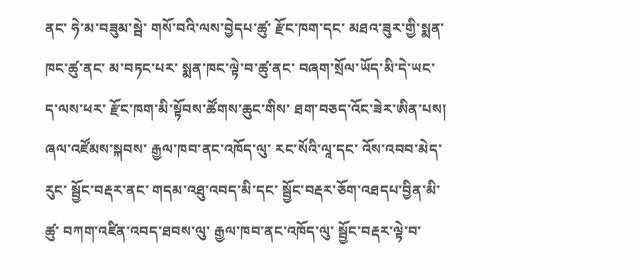ནང་ ཧེ་མ་བཟུམ་སྦེ་ གསོ་བའི་ལས་བྱེདཔ་ཚུ་ རྫོང་ཁག་དང་ མཐའ་ཟུར་གྱི་སྨན་ཁང་ཚུ་ནང་ མ་བཏང་པར་ སྨན་ཁང་ལྟེ་བ་ཚུ་ནང་ བཞག་སྲོལ་ཡོད་མི་དེ་ཡང་ ད་ལས་ཕར་ རྫོང་ཁག་མི་སྟོབས་ཚོགས་ཆུང་གིས་ ཐག་བཅད་འོང་ཟེར་ཨིན་པས།
ཞལ་འཛོམས་སྐབས་ རྒྱལ་ཁབ་ནང་འཁོད་ལུ་ རང་སོའི་ལཱ་དང་ འོས་འབབ་མེད་རུང་ སྦྱོང་བརྡར་ནང་ གདམ་འཐུ་འབད་མི་དང་ སྦྱོང་བརྡར་ཅོག་འཐདཔ་བྱིན་མི་ཚུ་ བཀག་འཛིན་འབད་ཐབས་ལུ་ རྒྱལ་ཁབ་ནང་འཁོད་ལུ་ སྦྱོང་བརྡར་ལྟེ་བ་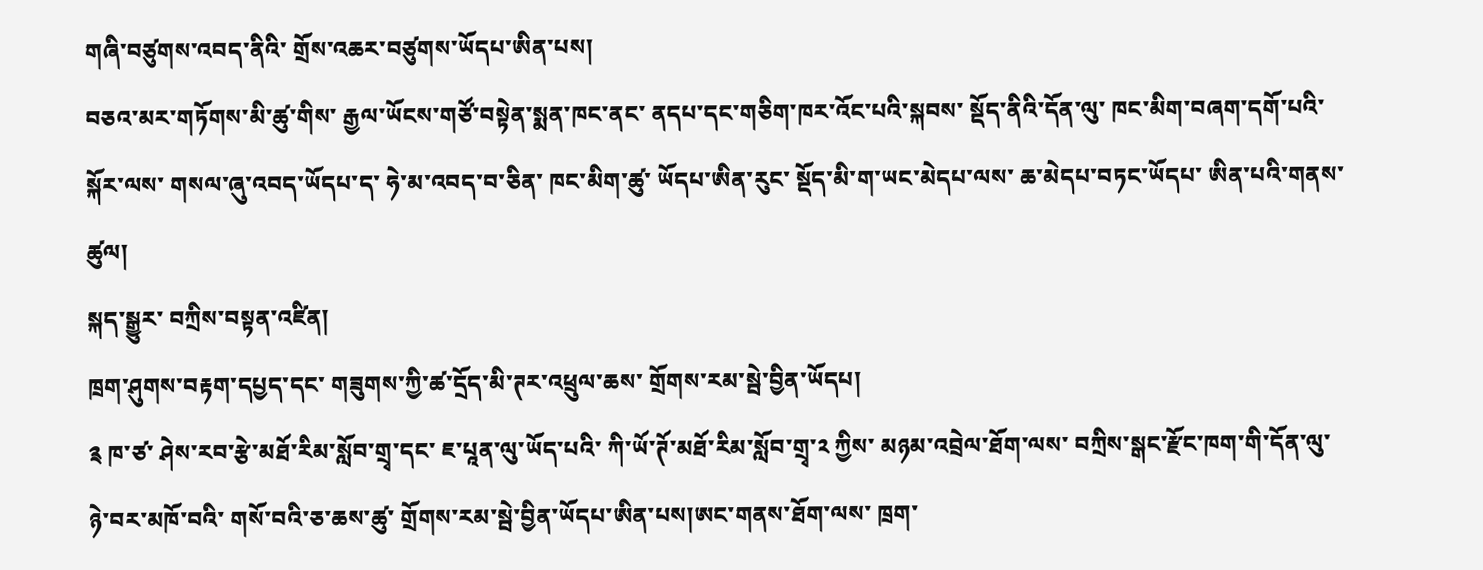གཞི་བཙུགས་འབད་ནིའི་ གྲོས་འཆར་བཙུགས་ཡོདཔ་ཨིན་པས།
བཅའ་མར་གཏོགས་མི་ཚུ་གིས་ རྒྱལ་ཡོངས་གཙོ་བསྟེན་སྨན་ཁང་ནང་ ནདཔ་དང་གཅིག་ཁར་འོང་པའི་སྐབས་ སྡོད་ནིའི་དོན་ལུ་ ཁང་མིག་བཞག་དགོ་པའི་སྐོར་ལས་ གསལ་ཞུ་འབད་ཡོདཔ་ད་ ཧེ་མ་འབད་བ་ཅིན་ ཁང་མིག་ཚུ་ ཡོདཔ་ཨིན་རུང་ སྡོད་མི་ག་ཡང་མེདཔ་ལས་ ཆ་མེདཔ་བཏང་ཡོདཔ་ ཨིན་པའི་གནས་ཚུལ།
སྐད་སྒྱུར་ བཀྲིས་བསྟན་འཛིན།
ཁྲག་ཤུགས་བརྟག་དཔྱད་དང་ གཟུགས་ཀྱི་ཚ་དྲོད་མི་ཊར་འཕྲུལ་ཆས་ གྲོགས་རམ་སྦེ་བྱིན་ཡོདཔ།
༉ ཁ་ཙ་ ཤེས་རབ་རྩེ་མཐོ་རིམ་སློབ་གྲྭ་དང་ ཇ་པཱན་ལུ་ཡོད་པའི་ ཀི་ཡོ་ཊོ་མཐོ་རིམ་སློབ་གྲྭ་༢ ཀྱིས་ མཉམ་འབྲེལ་ཐོག་ལས་ བཀྲིས་སྒང་རྫོང་ཁག་གི་དོན་ལུ་ ཉེ་བར་མཁོ་བའི་ གསོ་བའི་ཅ་ཆས་ཚུ་ གྲོགས་རམ་སྦེ་བྱིན་ཡོདཔ་ཨིན་པས།ཨང་གནས་ཐོག་ལས་ ཁྲག་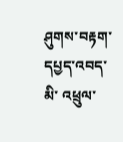ཤུགས་བརྟག་དཔྱད་འབད་མི་ འཕྲུལ་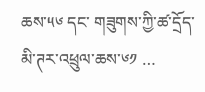ཆས་༥༦ དང་ གཟུགས་ཀྱི་ཚ་དྲོད་མི་ཊར་འཕྲུལ་ཆས་༦༡ …